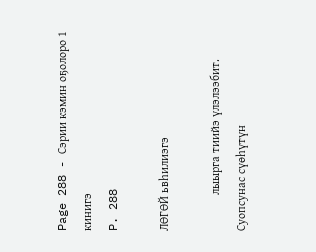Page 288 - Сэрии кэмин оҕолоро 1 кинигэ
P. 288

ЛӨГӨЙ ьвһилиэгэ

            лыырга тиийэ үлэлээбит.  Суопсунас сүөһүтүн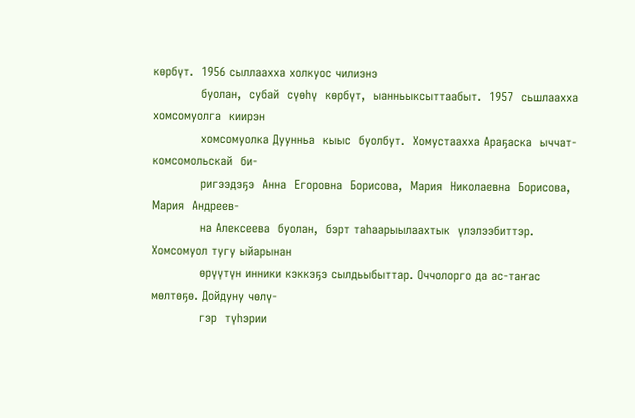көрбүт.  1956 сыллаахха холкуос чилиэнэ
            буолан,  субай  сүөһү  көрбүт,  ыанньыксыттаабыт.  1957  сьшлаахха  хомсомуолга  киирэн
            хомсомуолка Дуунньа  кыыс  буолбут.  Хомустаахха Араҕаска  ыччат-комсомольскай  би-
            ригээдэҕэ  Анна  Егоровна  Борисова,  Мария  Николаевна  Борисова,  Мария  Андреев-
            на Алексеева  буолан,  бэрт таһаарыылаахтык  үлэлээбиттэр.  Хомсомуол тугу ыйарынан
            өрүүтүн инники кэккэҕэ сылдьыбыттар. Оччолорго да ас-таҥас мөлтөҕө. Дойдуну чөлү-
            гэр  түһэрии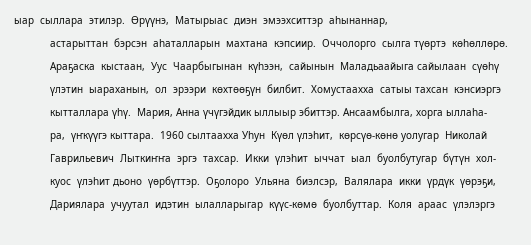ыар  сыллара  этилэр.  Өрүүнэ,  Матырыас  диэн  эмээхситтэр  аһынаннар,
            астарыттан  бэрсэн  аһаталларын  махтана  кэпсиир.  Оччолорго  сылга түөртэ  көһөллөрө.
            Араҕаска  кыстаан,  Уус  Чаарбыгынан  күһээн,  сайынын  Маладьаайыга сайылаан  сүөһү
            үлэтин  ыараханын,  ол  эрээри  көхтөөҕүн  билбит.  Хомустаахха  сатыы тахсан  кэнсиэргэ
            кытталлара үһү.  Мария, Анна үчүгэйдик ыллыыр эбиттэр. Ансаамбылга, хорга ыллаһа-
            ра,  үҥкүүгэ кыттара.  1960 сылтаахха Уһун  Күөл үлэһит,  көрсүө-көнө уолугар  Николай
            Гаврильевич  Лыткиҥҥа  эргэ  тахсар.  Икки  үлэһит  ыччат  ыал  буолбутугар  бүтүн  хол-
            куос  үлэһит дьоно  үөрбүттэр.  Оҕолоро  Ульяна  биэлсэр,  Валялара  икки  үрдүк  үөрэҕи,
            Дариялара  учуутал  идэтин  ылалларыгар  күүс-көмө  буолбуттар.  Коля  араас  үлэлэргэ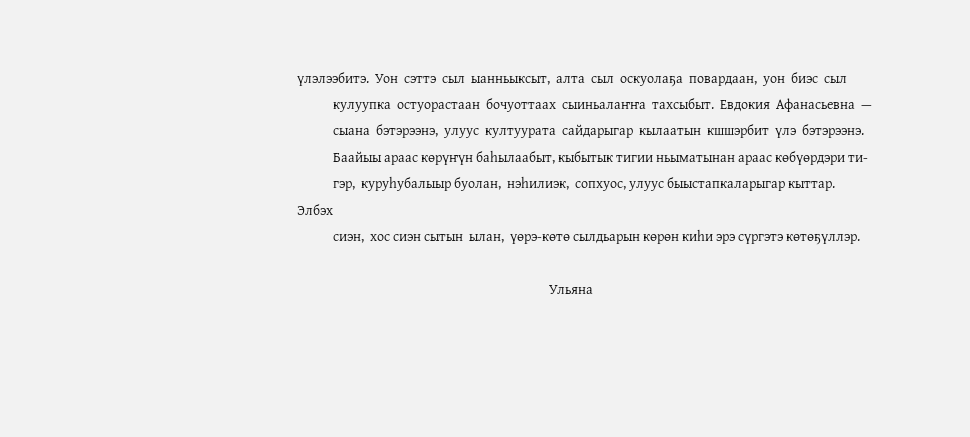үлэлээбитэ.  Уон  сэттэ  сыл  ыанньыксыт,  алта  сыл  оскуолаҕа  повардаан,  уон  биэс  сыл
            кулуупка  остуорастаан  бочуоттаах  сыиньалаҥҥа  тахсыбыт.  Евдокия  Афанасьевна  —
            сыана  бэтэрээнэ,  улуус  култуурата  сайдарыгар  кылаатын  кшшэрбит  үлэ  бэтэрээнэ.
            Баайыы араас көрүҥүн баһылаабыт, кыбытык тигии ньыматынан араас көбүөрдэри ти-
            гэр,  куруһубалыыр буолан,  нэһилиэк,  сопхуос, улуус быыстапкаларыгар кыттар.  Элбэх
            сиэн,  хос сиэн сытын  ылан,  үөрэ-көтө сылдьарын көрөн киһи эрэ сүргэтэ көтөҕүллэр.

                                                                                    Ульяна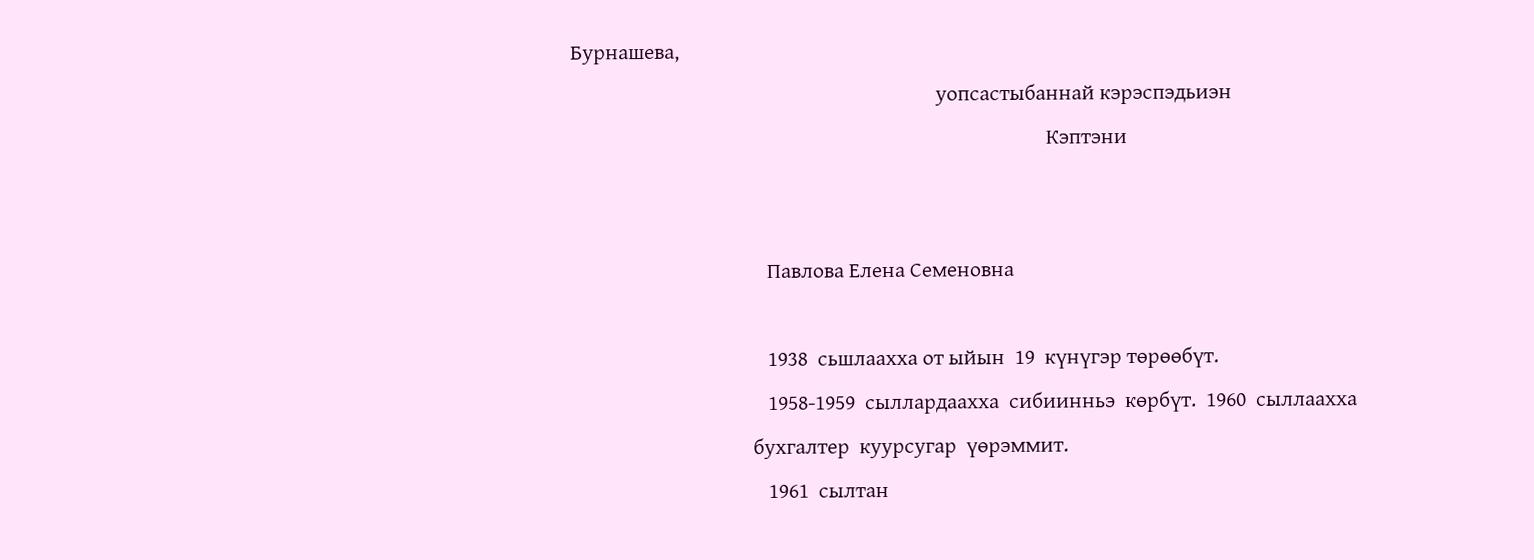Бурнашева,
                                                                         уопсастыбаннай кэрэспэдьиэн
                                                                                               Кэптэни


                                       Павлова Елена Семеновна

                                       1938  сьшлаахха от ыйын  19  күнүгэр төрөөбүт.
                                       1958-1959  сыллардаахха  сибиинньэ  көрбүт.  1960  сыллаахха
                                    бухгалтер  куурсугар  үөрэммит.
                                       1961  сылтан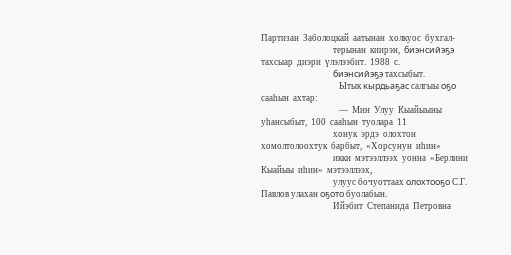Партизан  Заболоцкай  аатынан  холкуос  бухгал-
                                    терынан  киирэн,  биэнсийэҕэ  тахсыар  диэри  үлэлээбит.  1988  с.
                                    биэнсийэҕэ тахсыбыт.
                                       Ытык кырдьаҕас салгыы оҕо сааһын  ахтар:
                                       —  Мин  Улуу  Кыайыыны  уһансыбыт,  100  сааһын  туолара  11
                                    хонук  эрдэ  олохтон  хомолтолоохтук  барбыт,  «Хорсунун  иһин»
                                    икки  мэтээллээх  уонна  «Берлини  Кыайыы  иһин»  мэтээллээх,
                                    улуус бочуоттаах олохтооҕо С.Г.  Павлов улахан оҕото буолабын.
                                    Ийэбит  Степанида  Петровна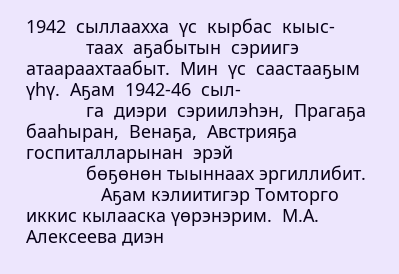1942  сыллаахха  үс  кырбас  кыыс-
            таах  аҕабытын  сэриигэ  атаараахтаабыт.  Мин  үс  саастааҕым  үһү.  Аҕам  1942-46  сыл-
            га  диэри  сэриилэһэн,  Прагаҕа  бааһыран,  Венаҕа,  Австрияҕа  госпиталларынан  эрэй
            бөҕөнөн тыыннаах эргиллибит.
               Аҕам кэлиитигэр Томторго иккис кылааска үөрэнэрим.  М.А. Алексеева диэн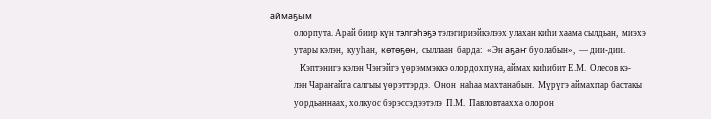аймаҕым
            олорпута. Арай биир күн тэлгэһэҕэ тэлэгириэйкэлээх улахан киһи хаама сылдьан,  миэхэ
            утары кэлэн,  кууһан,  көтөҕөн,  сыллаан  барда:  «Эн аҕаҥ буолабын»,  — дии-дии.
               Кэптэнигэ кэлэн Чэҥэйгэ үөрэммэккэ олордохпуна, аймах киһибит Е.М.  Олесов кэ-
            лэн Чараҥайга салгыы үөрэттэрдэ.  Онон  наһаа махтанабын.  Мүрүгэ аймахпар бастакы
            уордьаннаах, холкуос бэрэссэдээтэлэ  П.М.  Павловтаахха олорон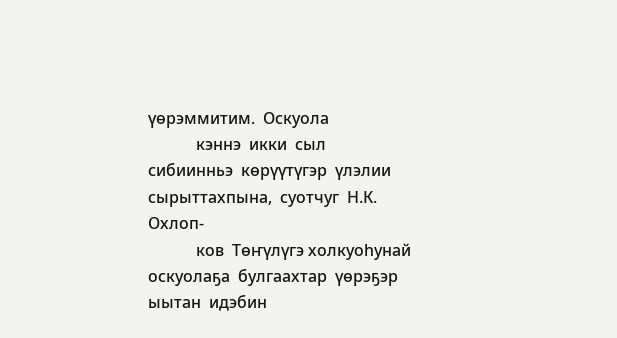үөрэммитим.  Оскуола
            кэннэ  икки  сыл  сибиинньэ  көрүүтүгэр  үлэлии  сырыттахпына,  суотчуг  Н.К.  Охлоп-
            ков  Төҥүлүгэ холкуоһунай  оскуолаҕа  булгаахтар  үөрэҕэр  ыытан  идэбин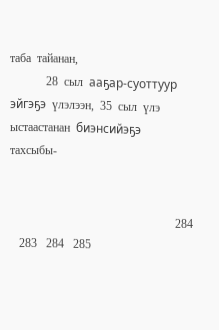таба  тайанан,
            28  сыл  ааҕар-суоттуур  эйгэҕэ  үлэлээн,  35  сыл  үлэ  ыстаастанан  биэнсийэҕэ  тахсыбы-


                                                       284
   283   284   285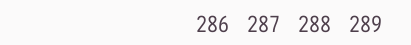286   287   288   289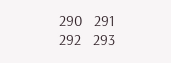290   291   292   293